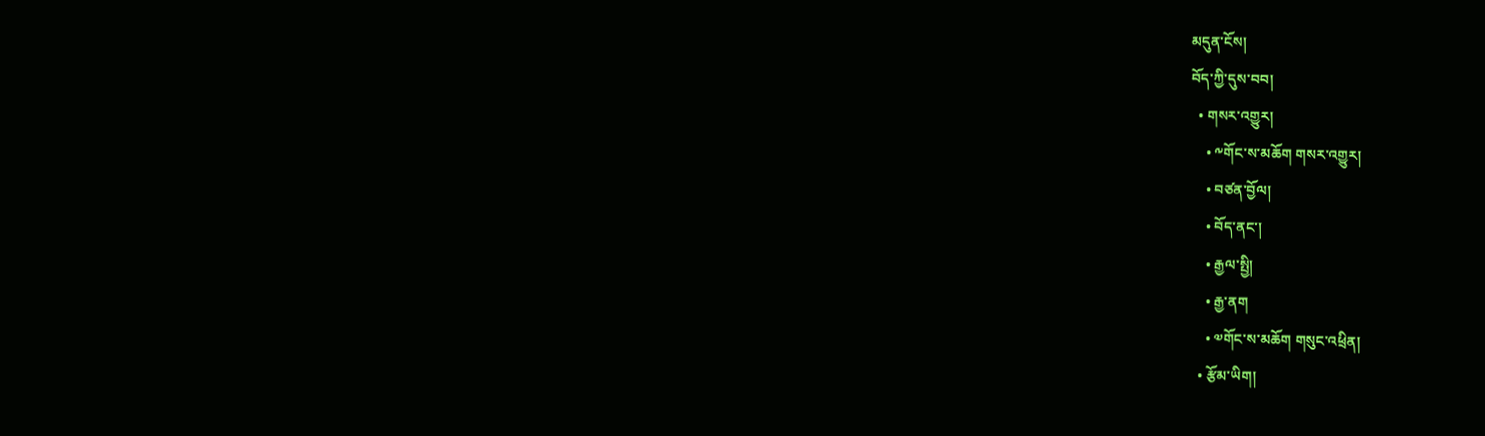མདུན་ངོས།
བོད་ཀྱི་དུས་བབ།
  • གསར་འགྱུར།
    • ༸གོང་ས་མཆོག གསར་འགྱུར།
    • བཙན་བྱོལ།
    • བོད་ནང་།
    • རྒྱལ་སྤྱི།
    • རྒྱ་ནག
    • ༧གོང་ས་མཆོག གསུང་འཕྲིན།
  • རྩོམ་ཡིག།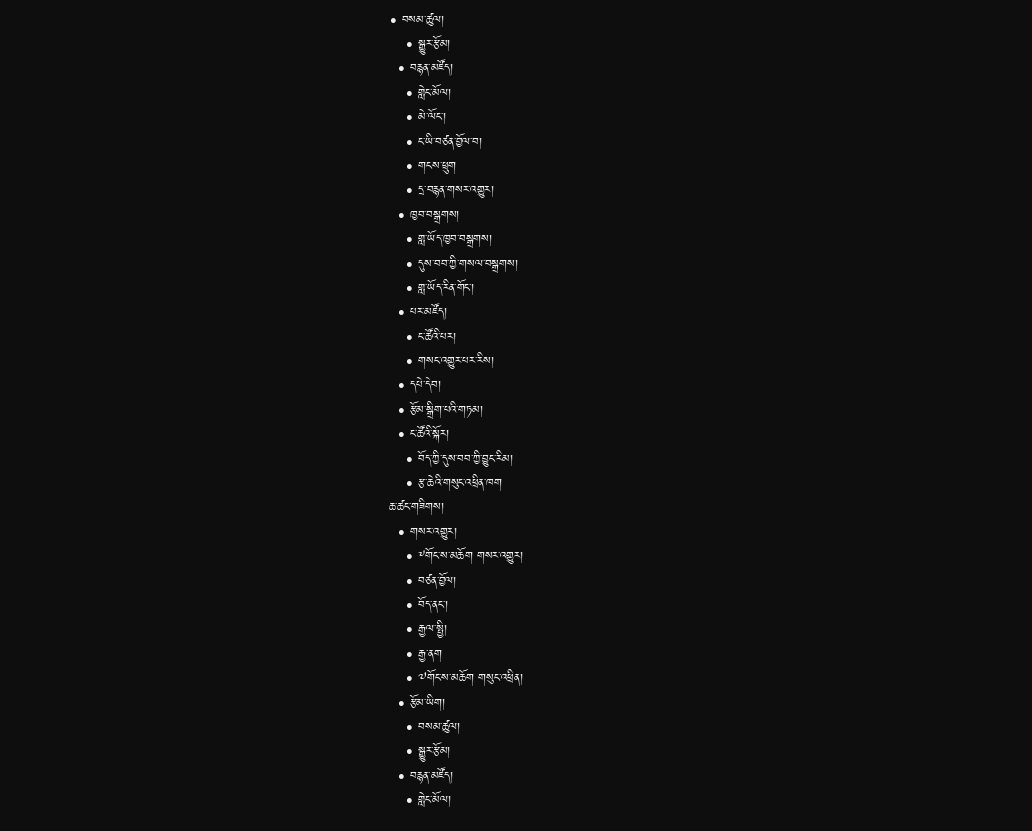• བསམ་ཚུལ།
    • སྒྱུར་རྩོམ།
  • བརྙན་མཛོད།
    • གླེང་མོལ།
    • མེ་ལོང་།
    • ང་ཡི་བཙན་བྱོལ་བ།
    • གངས་ཕྲུག
    • དྲ་བརྙན་གསར་འགྱུར།
  • ཁྱབ་བསྒྲགས།
    • གླ་ཡོད་ཁྱབ་བསྒྲགས།
    • དུས་བབ་ཀྱི་གསལ་བསྒྲགས།
    • གླ་ཡོད་རིན་གོང་།
  • པར་མཛོད།
    • ང་ཚོའི་པར།
    • གསང་འགྱུར་པར་རིས།
  • དཔེ་དེབ།
  • རྩོམ་སྒྲིག་པའི་གཏམ།
  • ང་ཚོའི་སྐོར།
    • བོད་ཀྱི་དུས་བབ་ཀྱི་བྱུང་རིམ།
    • རྩ་ཆེའི་གསུང་འཕྲིན་ཁག
ཆ་ཚང་གཟིགས།
  • གསར་འགྱུར།
    • ༸གོང་ས་མཆོག གསར་འགྱུར།
    • བཙན་བྱོལ།
    • བོད་ནང་།
    • རྒྱལ་སྤྱི།
    • རྒྱ་ནག
    • ༧གོང་ས་མཆོག གསུང་འཕྲིན།
  • རྩོམ་ཡིག།
    • བསམ་ཚུལ།
    • སྒྱུར་རྩོམ།
  • བརྙན་མཛོད།
    • གླེང་མོལ།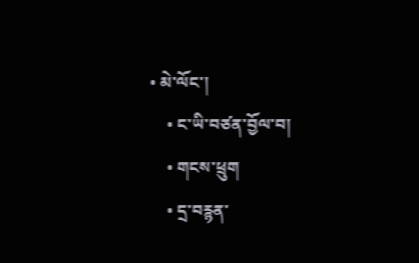• མེ་ལོང་།
    • ང་ཡི་བཙན་བྱོལ་བ།
    • གངས་ཕྲུག
    • དྲ་བརྙན་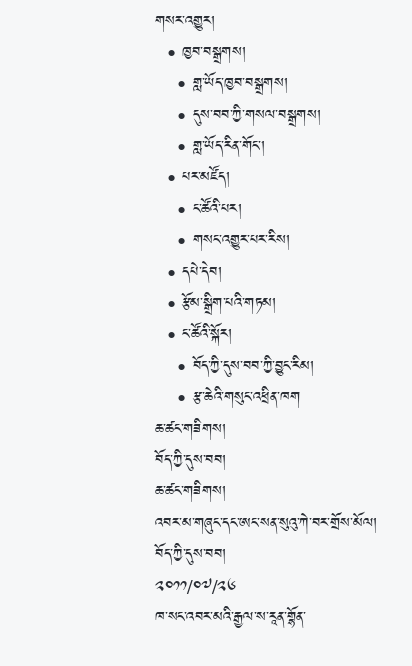གསར་འགྱུར།
  • ཁྱབ་བསྒྲགས།
    • གླ་ཡོད་ཁྱབ་བསྒྲགས།
    • དུས་བབ་ཀྱི་གསལ་བསྒྲགས།
    • གླ་ཡོད་རིན་གོང་།
  • པར་མཛོད།
    • ང་ཚོའི་པར།
    • གསང་འགྱུར་པར་རིས།
  • དཔེ་དེབ།
  • རྩོམ་སྒྲིག་པའི་གཏམ།
  • ང་ཚོའི་སྐོར།
    • བོད་ཀྱི་དུས་བབ་ཀྱི་བྱུང་རིམ།
    • རྩ་ཆེའི་གསུང་འཕྲིན་ཁག
ཆ་ཚང་གཟིགས།
བོད་ཀྱི་དུས་བབ།
ཆ་ཚང་གཟིགས།
འབར་མ་གཞུང་དང་ཨང་སན་སུའུ་ཀེ་བར་གྲོས་མོལ།
བོད་ཀྱི་དུས་བབ།
༢༠༡༡/༠༧/༢༦
ཁ་སང་འབར་མའི་རྒྱལ་ས་རཱན་གྷོན་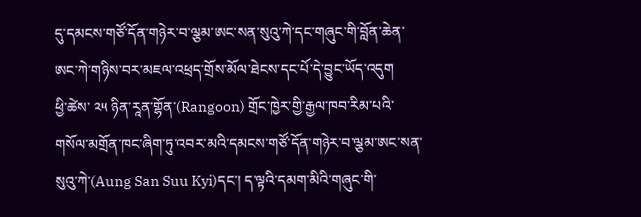དུ་དམངས་གཙོ་དོན་གཉེར་བ་ལྕམ་ཨང་སན་སུའུ་ཀེ་དང་གཞུང་གི་བློན་ཆེན་ཨང་ཀེ་གཉིས་བར་མཇལ་འཕྲད་གྲོས་མོལ་ཐེངས་དང་པོ་དེ་བྱུང་ཡོད་འདུག
ཕྱི་ཚེས་ ༢༥ ཉིན་རཱན་གྷོན་(Rangoon) གྲོང་ཁྱེར་གྱི་རྒྱལ་ཁབ་རིམ་པའི་གསོལ་མགྲོན་ཁང་ཞིག་ཏུ་འབར་མའི་དམངས་གཙོ་དོན་གཉེར་བ་ལྕམ་ཨང་སན་སུའུ་ཀེ་(Aung San Suu Kyi)དང་། ད་ལྟའི་དམག་མིའི་གཞུང་གི་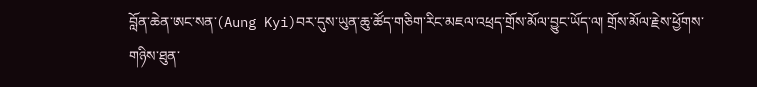བློན་ཆེན་ཨང་སན་(Aung Kyi)བར་དུས་ཡུན་ཆུ་ཚོད་གཅིག་རིང་མཇལ་འཕྲད་གྲོས་མོལ་བྱུང་ཡོད་ལ། གྲོས་མོལ་རྗེས་ཕྱོགས་གཉིས་ཐུན་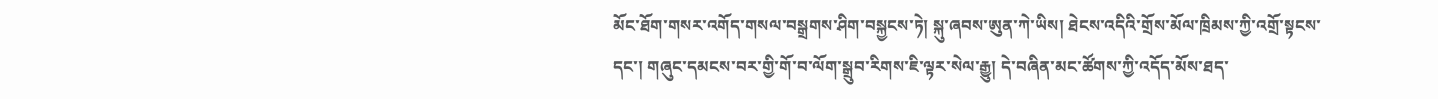མོང་ཐོག་གསར་འགོད་གསལ་བསྒྲགས་ཤིག་བསྐྱངས་ཏེ། སྐུ་ཞབས་ཨུན་ཀེ་ཡིས། ཐེངས་འདིའི་གྲོས་མོལ་ཁྲིམས་ཀྱི་འགྲོ་སྟངས་དང་། གཞུང་དམངས་བར་གྱི་གོ་བ་ལོག་སྒྲུབ་རིགས་ཇི་ལྟར་སེལ་རྒྱུ། དེ་བཞིན་མང་ཚོགས་ཀྱི་འདོད་མོས་ཐད་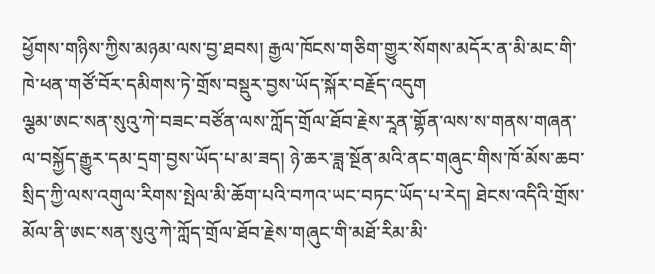ཕྱོགས་གཉིས་ཀྱིས་མཉམ་ལས་བྱ་ཐབས། རྒྱལ་ཁོངས་གཅིག་གྱུར་སོགས་མདོར་ན་མི་མང་གི་ཁེ་ཕན་གཙོ་བོར་དམིགས་ཏེ་གྲོས་བསྡུར་བྱས་ཡོད་སྐོར་བརྗོད་འདུག
ལྕམ་ཨང་སན་སུའུ་ཀེ་བཟང་བཙོན་ལས་ཀློད་གྲོལ་ཐོབ་རྗེས་རཱན་གྷོན་ལས་ས་གནས་གཞན་ལ་བསྐྱོད་རྒྱུར་དམ་དྲག་བྱས་ཡོད་པ་མ་ཟད། ཉེ་ཆར་ཟླ་སྔོན་མའི་ནང་གཞུང་གིས་ཁོ་མོས་ཆབ་སྲིད་ཀྱི་ལས་འགུལ་རིགས་སྤེལ་མི་ཆོག་པའི་བཀའ་ཡང་བཏང་ཡོད་པ་རེད། ཐེངས་འདིའི་གྲོས་མོལ་ནི་ཨང་སན་སུའུ་ཀེ་ཀློད་གྲོལ་ཐོབ་རྗེས་གཞུང་གི་མཐོ་རིམ་མི་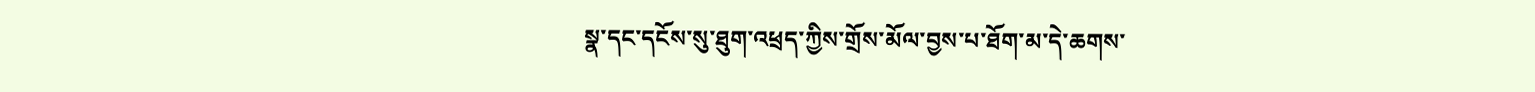སྣ་དང་དངོས་སུ་ཐུག་འཕྲད་ཀྱིས་གྲོས་མོལ་བྱས་པ་ཐོག་མ་དེ་ཆགས་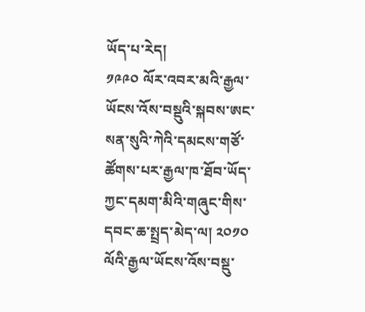ཡོད་པ་རེད།
༡༩༩༠ ལོར་འབར་མའི་རྒྱལ་ཡོངས་འོས་བསྡུའི་སྐབས་ཨང་སན་སུའི་ཀེའི་དམངས་གཙོ་ཚོགས་པར་རྒྱལ་ཁ་ཐོབ་ཡོད་ཀྱང་དམག་མིའི་གཞུང་གིས་དབང་ཆ་སྤྲད་མེད་ལ། ༢༠༡༠ ལོའི་རྒྱལ་ཡོངས་འོས་བསྡུ་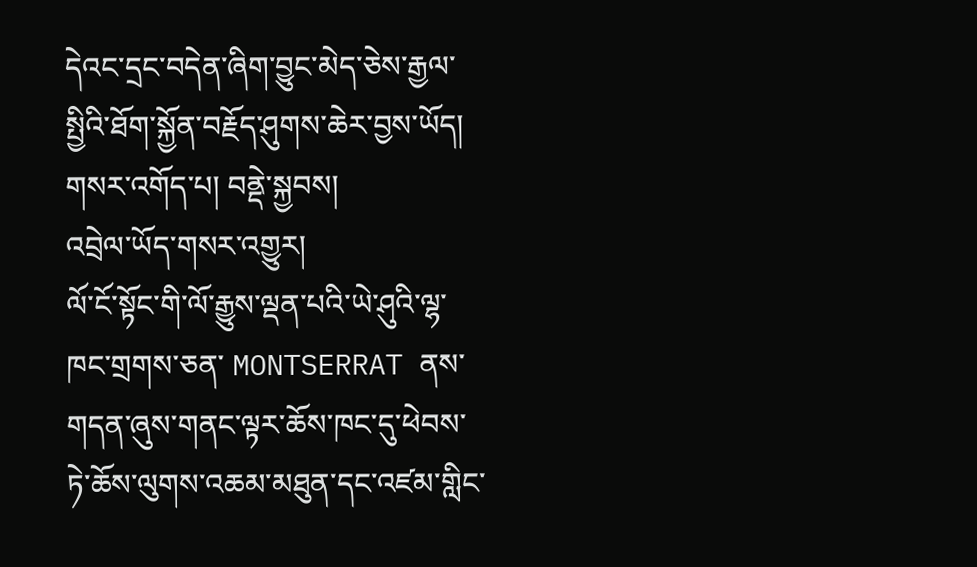དེའང་དྲང་བདེན་ཞིག་བྱུང་མེད་ཅེས་རྒྱལ་སྤྱིའི་ཐོག་སྐྱོན་བརྗོད་ཤུགས་ཆེར་བྱས་ཡོད།
གསར་འགོད་པ། བནྡེ་སྐྱབས།
འབྲེལ་ཡོད་གསར་འགྱུར།
ལོ་ངོ་སྟོང་གི་ལོ་རྒྱུས་ལྡན་པའི་ཡེ་ཤུའི་ལྷ་ཁང་གྲགས་ཅན་ MONTSERRAT ནས་གདན་ཞུས་གནང་ལྟར་ཆོས་ཁང་དུ་ཕེབས་ཏེ་ཆོས་ལུགས་འཆམ་མཐུན་དང་འཛམ་གླིང་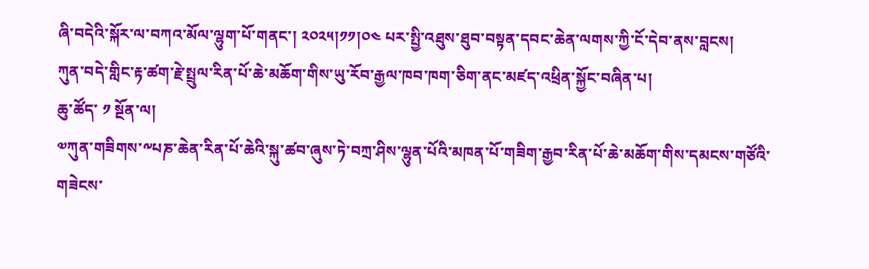ཞི་བདེའི་སྐོར་ལ་བཀའ་མོལ་ལྷུག་པོ་གནང་། ༢༠༢༥།༡༡།༠༤ པར་སྤྱི་འཐུས་ཐུབ་བསྟན་དབང་ཆེན་ལགས་ཀྱི་ངོ་དེབ་ནས་བླངས།
ཀུན་བདེ་གླིང་རྟ་ཚག་རྗེ་སྤྲུལ་རིན་པོ་ཆེ་མཆོག་གིས་ཡུ་རོབ་རྒྱལ་ཁབ་ཁག་ཅིག་ནང་མཛད་འཕྲིན་སྐྱོང་བཞིན་པ།
ཆུ་ཚོད་ ༡ སྔོན་ལ།
༧ཀུན་གཟིགས་༸པཎ་ཆེན་རིན་པོ་ཆེའི་སྐུ་ཚབ་ཞུས་ཏེ་བཀྲ་ཤིས་ལྷུན་པོའི་མཁན་པོ་གཟིག་རྒྱབ་རིན་པོ་ཆེ་མཆོག་གིས་དམངས་གཙོའི་གཟེངས་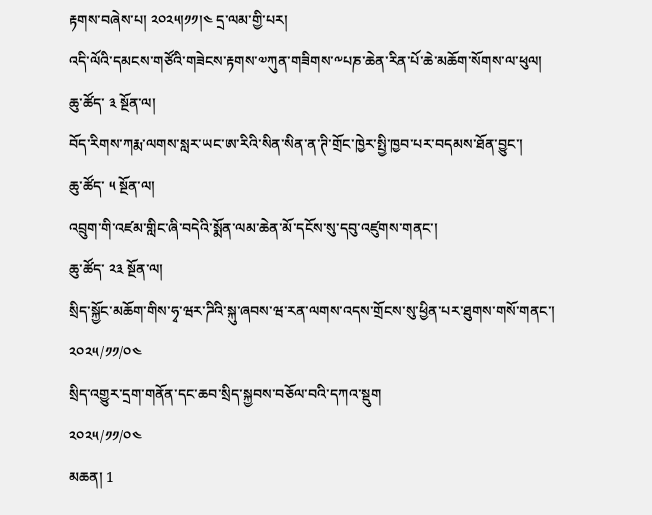རྟགས་བཞེས་པ། ༢༠༢༥།༡༡།༤ དྲ་ལམ་གྱི་པར།
འདི་ལོའི་དམངས་གཙོའི་གཟེངས་རྟགས་༧ཀུན་གཟིགས་༸པཎ་ཆེན་རིན་པོ་ཆེ་མཆོག་སོགས་ལ་ཕུལ།
ཆུ་ཚོད་ ༣ སྔོན་ལ།
བོད་རིགས་ཀརྨ་ལགས་སླར་ཡང་ཨ་རིའི་སིན་སིན་ན་ཊི་གྲོང་ཁྱེར་སྤྱི་ཁྱབ་པར་བདམས་ཐོན་བྱུང་།
ཆུ་ཚོད་ ༥ སྔོན་ལ།
འབྲུག་གི་འཛམ་གླིང་ཞི་བདེའི་སྨོན་ལམ་ཆེན་མོ་དངོས་སུ་དབུ་འཛུགས་གནང་།
ཆུ་ཚོད་ ༢༣ སྔོན་ལ།
སྲིད་སྐྱོང་མཆོག་གིས་ཧྭ་ཝར་ཌིའི་སྐུ་ཞབས་ཝ་རན་ལགས་འདས་གྲོངས་སུ་ཕྱིན་པར་ཐུགས་གསོ་གནང་།
༢༠༢༥/༡༡/༠༤
སྲིད་འགྱུར་དྲག་གནོན་དང་ཆབ་སྲིད་སྐྱབས་བཅོལ་བའི་དཀའ་སྡུག
༢༠༢༥/༡༡/༠༤
མཆན། 1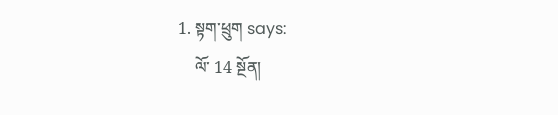1. སྟག་ཕྲུག says:
    ལོ་ 14 སྔོན།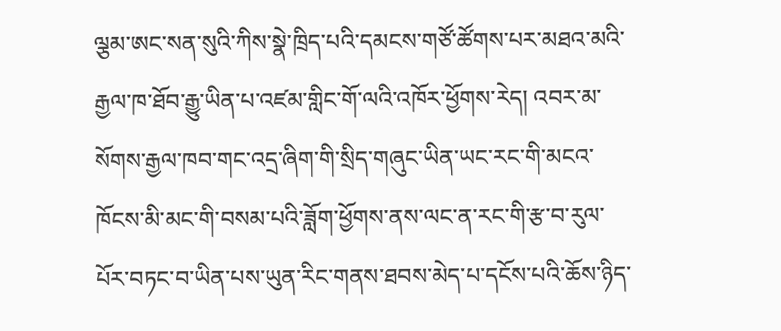ལྕམ་ཨང་སན་སུའི་ཀིས་སྣེ་ཁྲིད་པའི་དམངས་གཙོ་ཚོགས་པར་མཐའ་མའི་རྒྱལ་ཁ་ཐོབ་རྒྱུ་ཡིན་པ་འཛམ་གླིང་གོ་ལའི་འཁོར་ཕྱོགས་རེད། འབར་མ་སོགས་རྒྱལ་ཁབ་གང་འདྲ་ཞིག་གི་སྲིད་གཞུང་ཡིན་ཡང་རང་གི་མངའ་ཁོངས་མི་མང་གི་བསམ་པའི་ཟློག་ཕྱོགས་ནས་ལང་ན་རང་གི་རྩ་བ་རུལ་པོར་བཏང་བ་ཡིན་པས་ཡུན་རིང་གནས་ཐབས་མེད་པ་དངོས་པའི་ཆོས་ཉིད་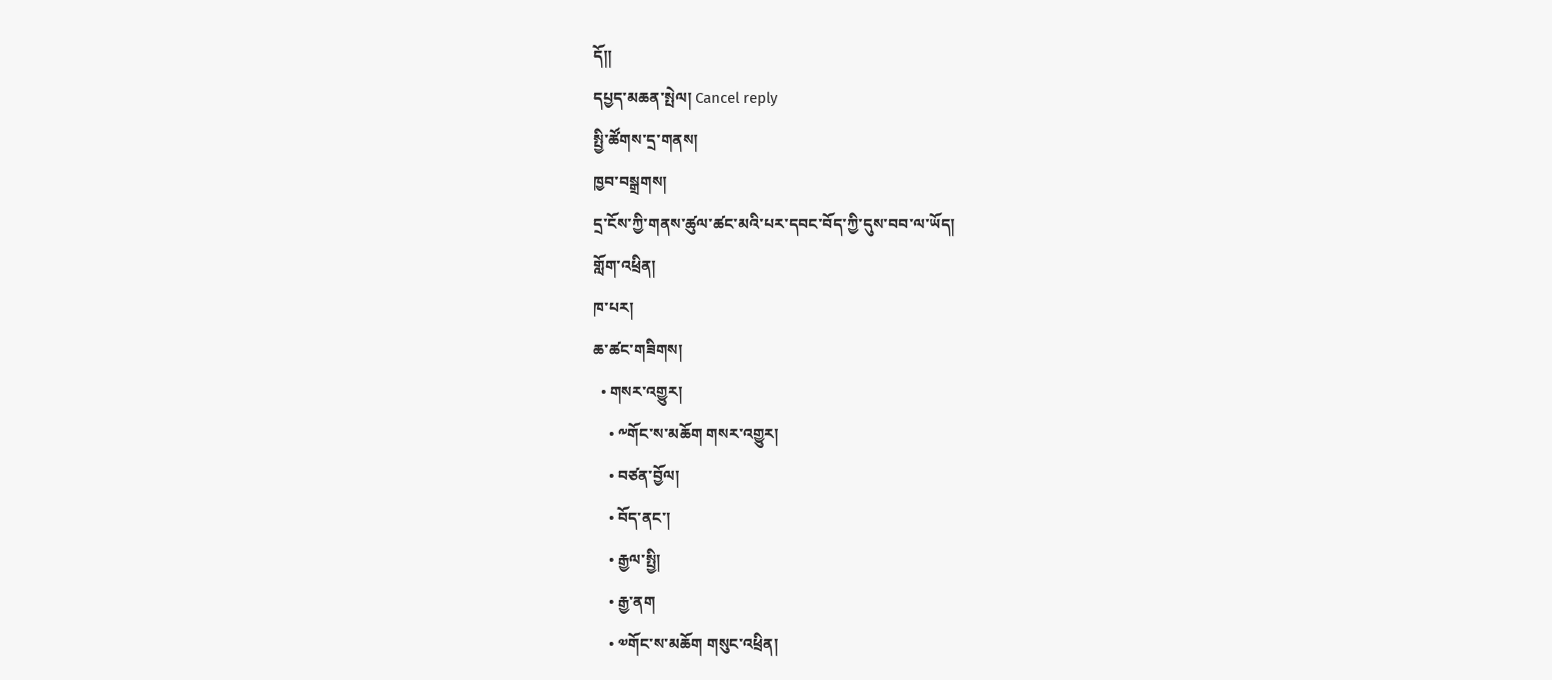དོ།།
དཔྱད་མཆན་སྤེལ། Cancel reply
སྤྱི་ཚོགས་དྲ་གནས།
ཁྱབ་བསྒྲགས།
དྲ་ངོས་ཀྱི་གནས་ཚུལ་ཚང་མའི་པར་དབང་བོད་ཀྱི་དུས་བབ་ལ་ཡོད།
གློག་འཕྲིན།
ཁ་པར།
ཆ་ཚང་གཟིགས།
  • གསར་འགྱུར།
    • ༸གོང་ས་མཆོག གསར་འགྱུར།
    • བཙན་བྱོལ།
    • བོད་ནང་།
    • རྒྱལ་སྤྱི།
    • རྒྱ་ནག
    • ༧གོང་ས་མཆོག གསུང་འཕྲིན།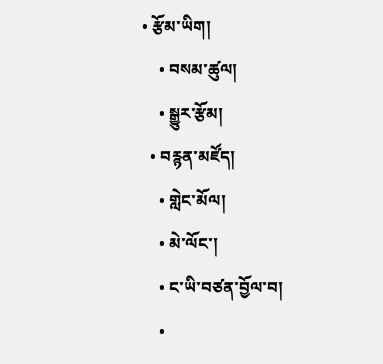• རྩོམ་ཡིག།
    • བསམ་ཚུལ།
    • སྒྱུར་རྩོམ།
  • བརྙན་མཛོད།
    • གླེང་མོལ།
    • མེ་ལོང་།
    • ང་ཡི་བཙན་བྱོལ་བ།
    •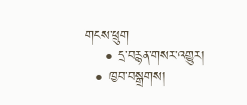གངས་ཕྲུག
    • དྲ་བརྙན་གསར་འགྱུར།
  • ཁྱབ་བསྒྲགས།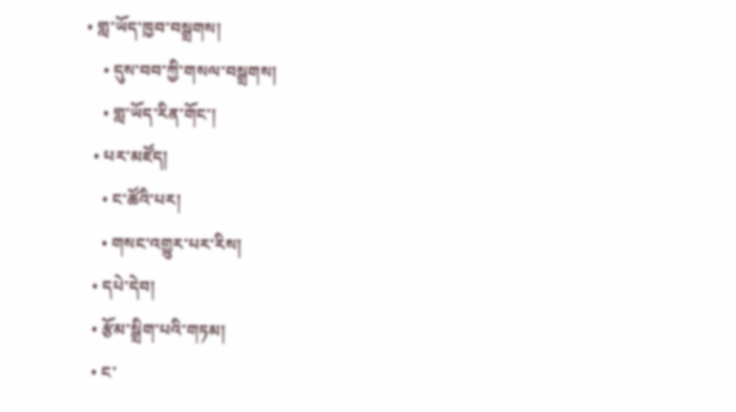• གླ་ཡོད་ཁྱབ་བསྒྲགས།
    • དུས་བབ་ཀྱི་གསལ་བསྒྲགས།
    • གླ་ཡོད་རིན་གོང་།
  • པར་མཛོད།
    • ང་ཚོའི་པར།
    • གསང་འགྱུར་པར་རིས།
  • དཔེ་དེབ།
  • རྩོམ་སྒྲིག་པའི་གཏམ།
  • ང་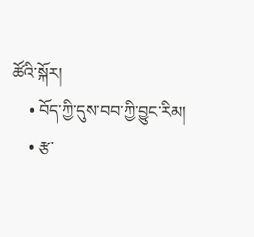ཚོའི་སྐོར།
    • བོད་ཀྱི་དུས་བབ་ཀྱི་བྱུང་རིམ།
    • རྩ་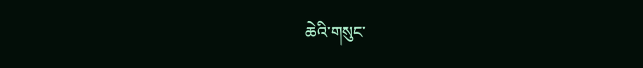ཆེའི་གསུང་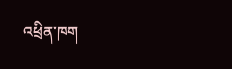འཕྲིན་ཁག